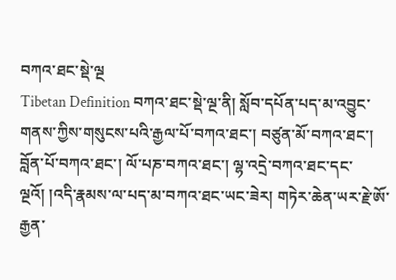བཀའ་ཐང་སྡེ་ལྔ
Tibetan Definition བཀའ་ཐང་སྡེ་ལྔ་ནི། སློབ་དཔོན་པད་མ་འབྱུང་གནས་ཀྱིས་གསུངས་པའི་རྒྱལ་པོ་བཀའ་ཐང་། བཙུན་མོ་བཀའ་ཐང་། བློན་པོ་བཀའ་ཐང་། ལོ་པཎ་བཀའ་ཐང་། ལྷ་འདྲེ་བཀའ་ཐང་དང་ལྔའོ། །འདི་རྣམས་ལ་པད་མ་བཀའ་ཐང་ཡང་ཟེར། གཏེར་ཆེན་ཡར་རྗེ་ཨོ་རྒྱན་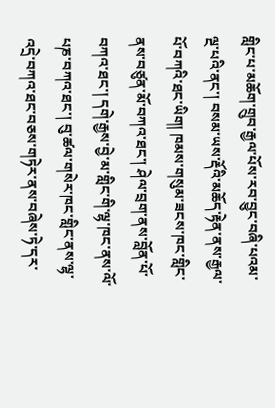གླིང་པ་མཆོག་གྲུབ་རྒྱལ་པོས་རབ་བྱུང་བཞི་པའམ་ལྔ་པའི་ནང་། བསམ་ཡས་རྡོའི་མཆོད་རྟེན་ནས་རྒྱལ་པོ་བཀའི་ཐང་ཡིག། ཁམས་གསུམ་ཟངས་ཁང་གླིང་ནས་བཙུན་མོ་བཀའ་ཐང་། ཤེལ་བྲག་ནས་བློན་པོ་བཀའ་ཐང་། དགེ་རྒྱས་བྱེ་མ་གླིང་གི་ལྷ་ཁང་ནས་ལོ་པཎ་བཀའ་ཐང་། བུ་ཚལ་གསེར་ཁང་གླིང་ནས་ལྷ་འདྲེ་བཀའ་ཐང་བཅས་གཏེར་ནས་བཞེས་ཏེ་དར་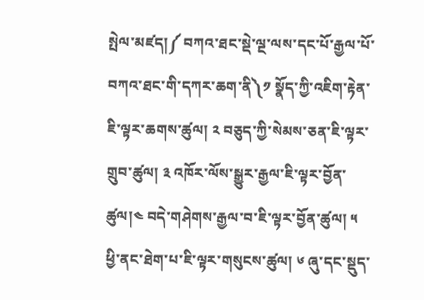སྤེལ་མཛད།༼ བཀའ་ཐང་སྡེ་ལྔ་ལས་དང་པོ་རྒྱལ་པོ་བཀའ་ཐང་གི་དཀར་ཆག་ནི༽༡ སྣོད་ཀྱི་འཇིག་རྟེན་ཇི་ལྟར་ཆགས་ཚུལ། ༢ བཅུད་ཀྱི་སེམས་ཅན་ཇི་ལྟར་གྲུབ་ཚུལ། ༣ འཁོར་ལོས་སྒྱུར་རྒྱལ་ཇི་ལྟར་བྱོན་ཚུལ།༤ བདེ་གཤེགས་རྒྱལ་བ་ཇི་ལྟར་བྱོན་ཚུལ། ༥ ཕྱི་ནང་ཐེག་པ་ཇི་ལྟར་གསུངས་ཚུལ། ༦ ཞུ་དང་སྡུད་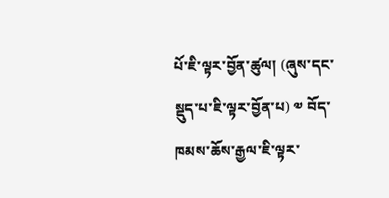པོ་ཇི་ལྟར་བྱོན་ཚུལ། (ཞུས་དང་སྡུད་པ་ཇི་ལྟར་བྱོན་པ) ༧ བོད་ཁམས་ཆོས་རྒྱལ་ཇི་ལྟར་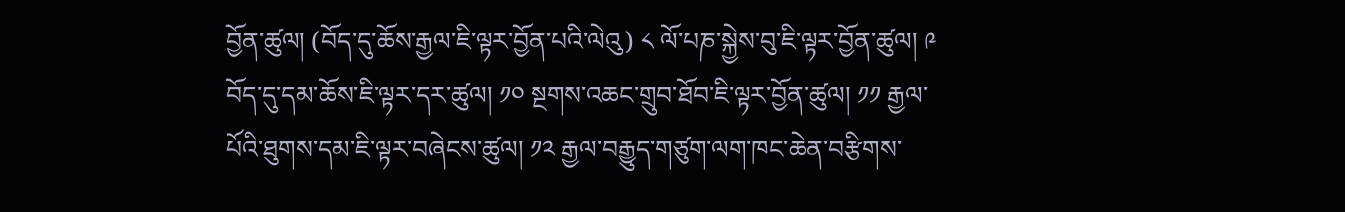བྱོན་ཚུལ། (བོད་དུ་ཆོས་རྒྱལ་ཇི་ལྟར་བྱོན་པའི་ལེའུ) ༨ ལོ་པཎ་སྐྱེས་བུ་ཇི་ལྟར་བྱོན་ཚུལ། ༩ བོད་དུ་དམ་ཆོས་ཇི་ལྟར་དར་ཚུལ། ༡༠ སྔགས་འཆང་གྲུབ་ཐོབ་ཇི་ལྟར་བྱོན་ཚུལ། ༡༡ རྒྱལ་པོའི་ཐུགས་དམ་ཇི་ལྟར་བཞེངས་ཚུལ། ༡༢ རྒྱལ་བརྒྱུད་གཙུག་ལག་ཁང་ཆེན་བརྩིགས་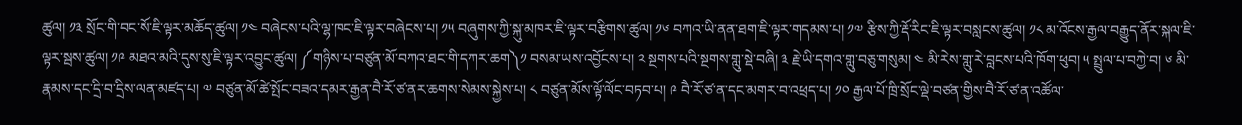ཚུལ། ༡༣ སྲོང་གི་བང་སོ་ཇི་ལྟར་མཆོད་ཚུལ། ༡༤ བཞེངས་པའི་ལྷ་ཁང་ཇི་ལྟར་བཞེངས་པ། ༡༥ བཞུགས་ཀྱི་སྐུ་མཁར་ཇི་ལྟར་བརྩིགས་ཚུལ། ༡༦ བཀའ་ཡི་ནན་ཐག་ཇི་ལྟར་གདམས་པ། ༡༧ རྩིས་ཀྱི་རྡོ་རིང་ཇི་ལྟར་བསླངས་ཚུལ། ༡༨ མ་འོངས་རྒྱལ་བརྒྱུད་ནོར་སྐལ་ཇི་ལྟར་སྦས་ཚུལ། ༡༩ མཐའ་མའི་དུས་སུ་ཇི་ལྟར་འབྱུང་ཚུལ། ༼གཉིས་པ་བཙུན་མོ་བཀའ་ཐང་གི་དཀར་ཆག༽༡ བསམ་ཡས་འབྱོངས་པ། ༢ སྔགས་པའི་སྔགས་གླུ་སྡེ་བཞི། ༣ རྗེ་ཡི་དགའ་གླུ་བཅུ་གསུམ། ༤ མི་རེས་གླུ་རེ་བླངས་པའི་ཁོག་ཕུབ། ༥ སྤྲུལ་པ་བཀྱེ་བ། ༦ མི་རྣམས་དང་དྲི་བ་དྲིས་ལན་མཛད་པ། ༧ བཙུན་མོ་ཚེ་སྤོང་བཟའ་དམར་རྒྱན་བཻ་རོ་ཙ་ནར་ཆགས་སེམས་སྐྱེས་པ། ༨ བཙུན་མོས་ལྟོ་ལོང་བཏབ་པ། ༩ བཻ་རོ་ཙ་ན་དང་མགར་བ་འཕྲད་པ། ༡༠ རྒྱལ་པོ་ཁྲི་སྲོང་ལྡེ་བཙན་གྱིས་བཻ་རོ་ཙ་ན་འཚོལ་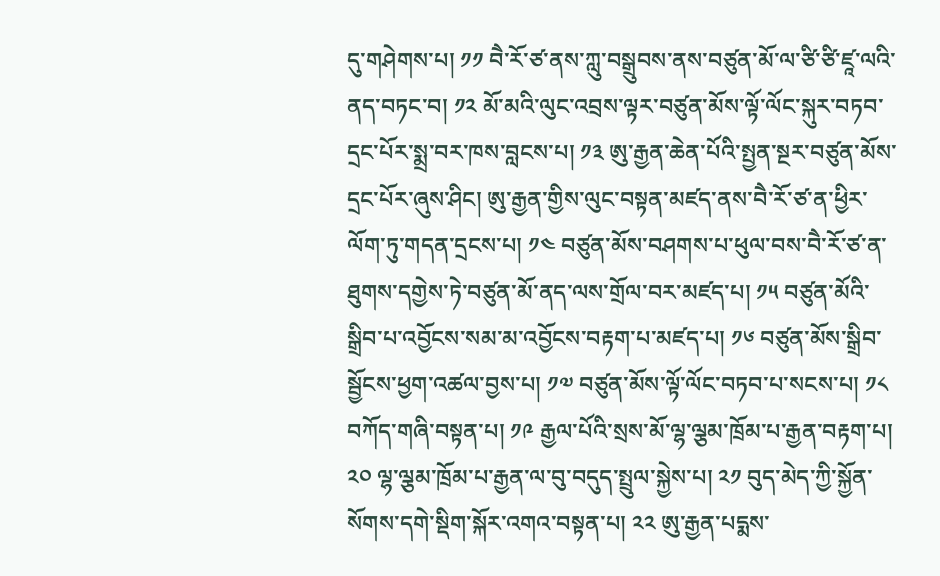དུ་གཤེགས་པ། ༡༡ བཻ་རོ་ཙ་ནས་ཀླུ་བསྒྲུབས་ནས་བཙུན་མོ་ལ་ཙི་ཙི་ཛཱ་ལའི་ནད་བཏང་བ། ༡༢ མོ་མའི་ལུང་འབྲས་ལྟར་བཙུན་མོས་ལྟོ་ལོང་སྐུར་བཏབ་དྲང་པོར་སྨྲ་བར་ཁས་བླངས་པ། ༡༣ ཨུ་རྒྱན་ཆེན་པོའི་སྤྱན་སྔར་བཙུན་མོས་དྲང་པོར་ཞུས་ཤིང། ཨུ་རྒྱན་གྱིས་ལུང་བསྟན་མཛད་ནས་བཻ་རོ་ཙ་ན་ཕྱིར་ལོག་ཏུ་གདན་དྲངས་པ། ༡༤ བཙུན་མོས་བཤགས་པ་ཕུལ་བས་བཻ་རོ་ཙ་ན་ཐུགས་དགྱེས་ཏེ་བཙུན་མོ་ནད་ལས་གྲོལ་བར་མཛད་པ། ༡༥ བཙུན་མོའི་སྒྲིབ་པ་འབྱོངས་སམ་མ་འབྱོངས་བརྟག་པ་མཛད་པ། ༡༦ བཙུན་མོས་སྒྲིབ་སྦྱོངས་ཕྱག་འཚལ་བྱས་པ། ༡༧ བཙུན་མོས་ལྟོ་ལོང་བཏབ་པ་སངས་པ། ༡༨ བཀོད་གཞི་བསྟན་པ། ༡༩ རྒྱལ་པོའི་སྲས་མོ་ལྷ་ལྕམ་ཁྲོམ་པ་རྒྱན་བརྟག་པ། ༢༠ ལྷ་ལྕམ་ཁྲོམ་པ་རྒྱན་ལ་བུ་བདུད་སྤྲུལ་སྐྱེས་པ། ༢༡ བུད་མེད་ཀྱི་སྐྱོན་སོགས་དགེ་སྡིག་སྐོར་འགའ་བསྟན་པ། ༢༢ ཨུ་རྒྱན་པདྨས་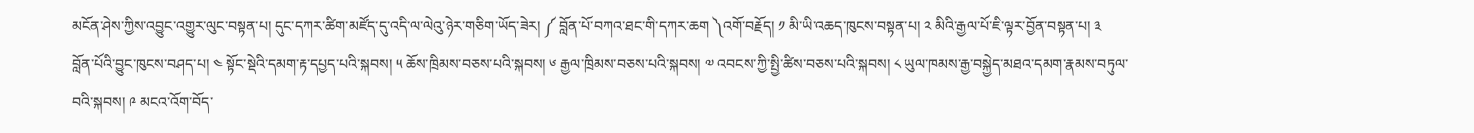མངོན་ཤེས་ཀྱིས་འབྱུང་འགྱུར་ལུང་བསྟན་པ། དུང་དཀར་ཚིག་མཛོད་དུ་འདི་ལ་ལེའུ་ཉེར་གཅིག་ཡོད་ཟེར། ༼ བློན་པོ་བཀའ་ཐང་གི་དཀར་ཆག ༽འགོ་བརྗོད། ༡ མི་ཡི་འཆད་ཁུངས་བསྟན་པ། ༢ མིའི་རྒྱལ་པོ་ཇི་ལྟར་བྱོན་བསྟན་པ། ༣ བློན་པོའི་བྱུང་ཁུངས་བཤད་པ། ༤ སྟོང་སྡེའི་དམག་རྟ་དཔྱད་པའི་སྐབས། ༥ ཆོས་ཁྲིམས་བཅས་པའི་སྐབས། ༦ རྒྱལ་ཁྲིམས་བཅས་པའི་སྐབས། ༧ འབངས་ཀྱི་སྤྱི་ཚིས་བཅས་པའི་སྐབས། ༨ ཡུལ་ཁམས་རྒྱ་བསྐྱེད་མཐའ་དམག་རྣམས་བཏུལ་བའི་སྐབས། ༩ མངའ་འོག་བོད་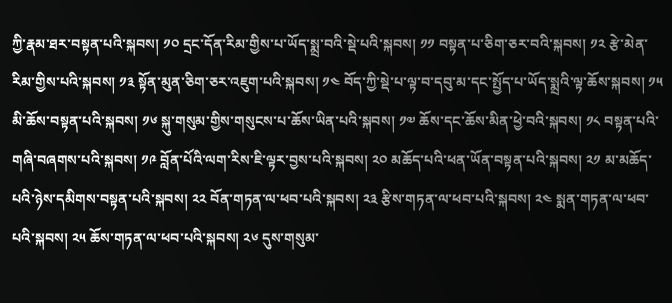ཀྱི་རྣམ་ཐར་བསྟན་པའི་སྐབས། ༡༠ དྲང་དོན་རིམ་གྱིས་པ་ཡོད་སྨྲ་བའི་སྡེ་པའི་སྐབས། ༡༡ བསྟན་པ་ཅིག་ཅར་བའི་སྐབས། ༡༢ རྩེ་མེན་རིམ་གྱིས་པའི་སྐབས། ༡༣ སྟོན་མུན་ཅིག་ཅར་འཇུག་པའི་སྐབས། ༡༤ བོད་ཀྱི་སྡེ་པ་ལྟ་བ་དབུ་མ་དང་སྤྱོད་པ་ཡོད་སྨྲའི་ལྟ་ཆོས་སྐབས། ༡༥ མི་ཆོས་བསྟན་པའི་སྐབས། ༡༦ སྐུ་གསུམ་གྱིས་གསུངས་པ་ཆོས་ཡིན་པའི་སྐབས། ༡༧ ཆོས་དང་ཆོས་མིན་ཕྱེ་བའི་སྐབས། ༡༨ བསྟན་པའི་གཞི་བཞགས་པའི་སྐབས། ༡༩ བློན་པོའི་ལག་རིས་ཇི་ལྟར་བྱས་པའི་སྐབས། ༢༠ མཆོད་པའི་ཕན་ཡོན་བསྟན་པའི་སྐབས། ༢༡ མ་མཆོད་པའི་ཉེས་དམིགས་བསྟན་པའི་སྐབས། ༢༢ བོན་གཏན་ལ་ཕབ་པའི་སྐབས། ༢༣ རྩིས་གཏན་ལ་ཕབ་པའི་སྐབས། ༢༤ སྨན་གཏན་ལ་ཕབ་པའི་སྐབས། ༢༥ ཆོས་གཏན་ལ་ཕབ་པའི་སྐབས། ༢༦ དུས་གསུམ་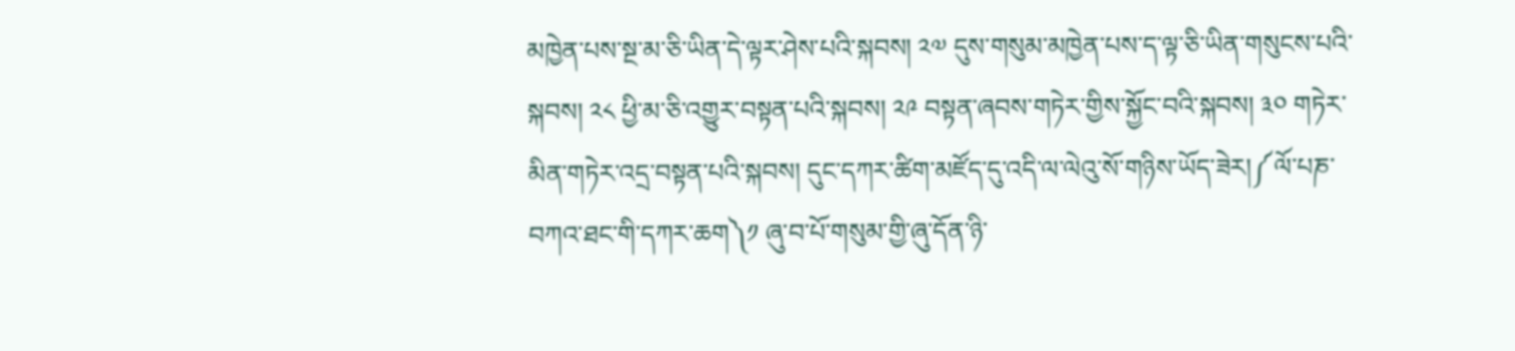མཁྱེན་པས་སྔ་མ་ཅི་ཡིན་དེ་ལྟར་ཤེས་པའི་སྐབས། ༢༧ དུས་གསུམ་མཁྱེན་པས་ད་ལྟ་ཅི་ཡིན་གསུངས་པའི་སྐབས། ༢༨ ཕྱི་མ་ཅི་འགྱུར་བསྟན་པའི་སྐབས། ༢༩ བསྟན་ཞབས་གཏེར་གྱིས་སྐྱོང་བའི་སྐབས། ༣༠ གཏེར་མིན་གཏེར་འདྲ་བསྟན་པའི་སྐབས། དུང་དཀར་ཚིག་མཛོད་དུ་འདི་ལ་ལེའུ་སོ་གཉིས་ཡོད་ཟེར།༼ལོ་པཎ་བཀའ་ཐང་གི་དཀར་ཆག༽༡ ཞུ་བ་པོ་གསུམ་གྱི་ཞུ་དོན་ཉི་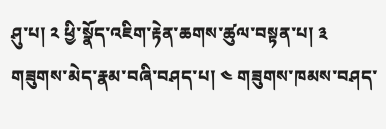ཤུ་པ། ༢ ཕྱི་སྣོད་འཇིག་རྟེན་ཆགས་ཚུལ་བསྟན་པ། ༣ གཟུགས་མེད་རྣམ་བཞི་བཤད་པ། ༤ གཟུགས་ཁམས་བཤད་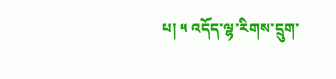པ། ༥ འདོད་ལྷ་རིགས་དྲུག་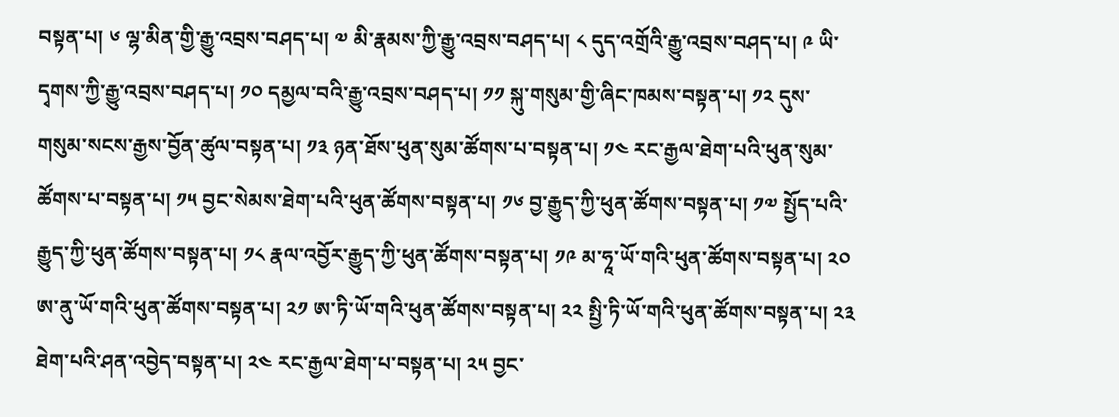བསྟན་པ། ༦ ལྷ་མིན་གྱི་རྒྱུ་འབྲས་བཤད་པ། ༧ མི་རྣམས་ཀྱི་རྒྱུ་འབྲས་བཤད་པ། ༨ དུད་འགྲོའི་རྒྱུ་འབྲས་བཤད་པ། ༩ ཡི་དྭགས་ཀྱི་རྒྱུ་འབྲས་བཤད་པ། ༡༠ དམྱལ་བའི་རྒྱུ་འབྲས་བཤད་པ། ༡༡ སྐུ་གསུམ་གྱི་ཞིང་ཁམས་བསྟན་པ། ༡༢ དུས་གསུམ་སངས་རྒྱས་བྱོན་ཚུལ་བསྟན་པ། ༡༣ ཉན་ཐོས་ཕུན་སུམ་ཚོགས་པ་བསྟན་པ། ༡༤ རང་རྒྱལ་ཐེག་པའི་ཕུན་སུམ་ཚོགས་པ་བསྟན་པ། ༡༥ བྱང་སེམས་ཐེག་པའི་ཕུན་ཚོགས་བསྟན་པ། ༡༦ བྱ་རྒྱུད་ཀྱི་ཕུན་ཚོགས་བསྟན་པ། ༡༧ སྤྱོད་པའི་རྒྱུད་ཀྱི་ཕུན་ཚོགས་བསྟན་པ། ༡༨ རྣལ་འབྱོར་རྒྱུད་ཀྱི་ཕུན་ཚོགས་བསྟན་པ། ༡༩ མ་ཧཱ་ཡོ་གའི་ཕུན་ཚོགས་བསྟན་པ། ༢༠ ཨ་ནུ་ཡོ་གའི་ཕུན་ཚོགས་བསྟན་པ། ༢༡ ཨ་ཏི་ཡོ་གའི་ཕུན་ཚོགས་བསྟན་པ། ༢༢ སྤྱི་ཏི་ཡོ་གའི་ཕུན་ཚོགས་བསྟན་པ། ༢༣ ཐེག་པའི་ཤན་འབྱེད་བསྟན་པ། ༢༤ རང་རྒྱལ་ཐེག་པ་བསྟན་པ། ༢༥ བྱང་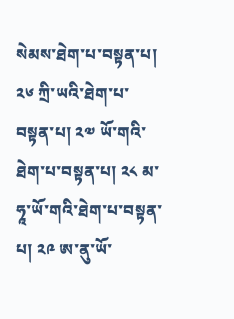སེམས་ཐེག་པ་བསྟན་པ། ༢༦ ཀྲི་ཡའི་ཐེག་པ་བསྟན་པ། ༢༧ ཡོ་གའི་ཐེག་པ་བསྟན་པ། ༢༨ མ་ཧཱ་ཡོ་གའི་ཐེག་པ་བསྟན་པ། ༢༩ ཨ་ནུ་ཡོ་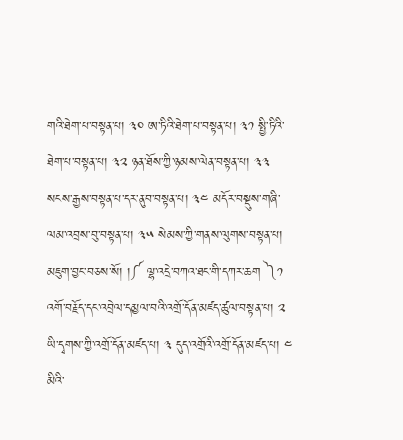གའི་ཐེག་པ་བསྟན་པ། ༣༠ ཨ་ཏིའི་ཐེག་པ་བསྟན་པ། ༣༡ སྤྱི་ཏིའི་ཐེག་པ་བསྟན་པ། ༣༢ ཉན་ཐོས་ཀྱི་ཉམས་ལེན་བསྟན་པ། ༣༣ སངས་རྒྱས་བསྟན་པ་དར་ནུབ་བསྟན་པ། ༣༤ མདོར་བསྡུས་གཞི་ལམ་འབྲས་བུ་བསྟན་པ། ༣༥ སེམས་ཀྱི་གནས་ལུགས་བསྟན་པ། མཇུག་བྱང་བཅས་སོ། །༼ ལྷ་འདྲེ་བཀའ་ཐང་གི་དཀར་ཆག ༽༡ འགོ་བརྗོད་དང་འབྲེལ་དམྱལ་བའི་འགྲོ་དོན་མཛད་ཚུལ་བསྟན་པ། ༢ ཡི་དྭགས་ཀྱི་འགྲོ་དོན་མཛད་པ། ༣ དུད་འགྲོའི་འགྲོ་དོན་མཛད་པ། ༤ མིའི་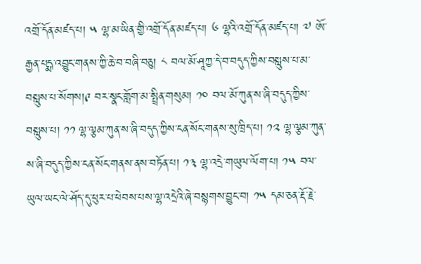འགྲོ་དོན་མཛད་པ། ༥ ལྷ་མ་ཡིན་གྱི་འགྲོ་དོན་མཛད་པ། ༦ ལྷའི་འགྲོ་དོན་མཛད་པ། ༧ ཨོ་རྒྱན་པདྨ་འབྱུང་གནས་ཀྱི་ཆེ་བ་བཞི་བཅུ། ༨ བལ་མོ་ཤཱཀྱ་དེ་བ་བདུད་ཀྱིས་བསླུས་པ་མ་བསླུས་པ་སོགས།༩ བར་སྣང་གློག་མ་སྤྲིན་གསུམ། ༡༠ བལ་མོ་ཀུན་ས་ཞི་བདུད་ཀྱིས་བསླུས་པ། ༡༡ ལྷ་ལྕམ་ཀུན་ས་ཞི་བདུད་ཀྱིས་ངན་སོང་གནས་སུ་ཁྲིད་པ། ༡༢ ལྷ་ལྕམ་ཀུན་ས་ཞི་བདུད་ཀྱིས་ངན་སོང་གནས་ནས་བཏོན་པ། ༡༣ ལྷ་འདྲེ་གཡུལ་ལོག་པ། ༡༥ བལ་ཡུལ་ཡང་ལེ་ཤོད་དུ་ཕུར་པ་ཕེབས་པས་ལྷ་འདྲེའི་ཞེ་བསྙགས་བྱུང་བ། ༡༥ དམ་ཅན་རྡོ་རྗེ་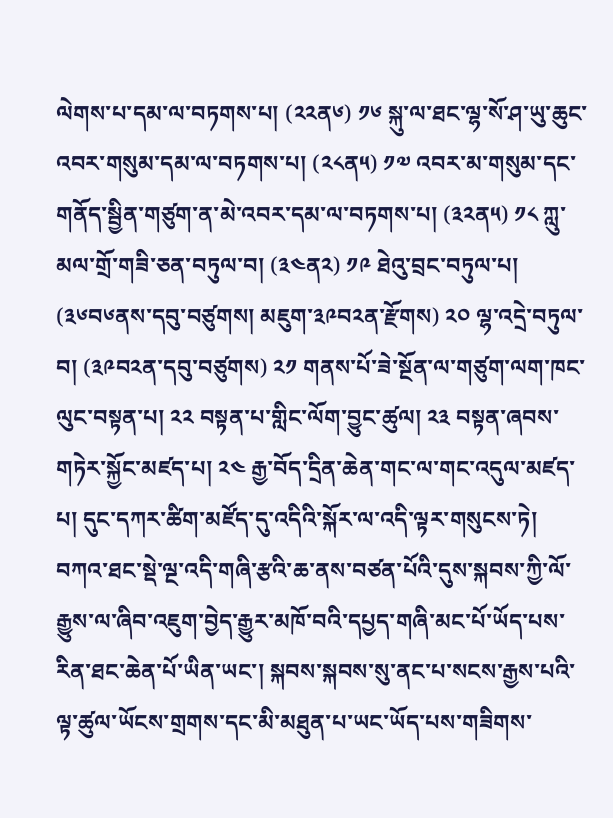ལེགས་པ་དམ་ལ་བཏགས་པ། (༢༢ན༦) ༡༦ སྐུ་ལ་ཐང་ལྷ་སོ་ཤ་ཡུ་ཆུང་འབར་གསུམ་དམ་ལ་བཏགས་པ། (༢༨ན༥) ༡༧ འབར་མ་གསུམ་དང་གནོད་སྦྱིན་གཙུག་ན་མེ་འབར་དམ་ལ་བཏགས་པ། (༣༢ན༥) ༡༨ ཀླུ་མལ་གྲོ་གཟི་ཅན་བཏུལ་བ། (༣༤ན༢) ༡༩ ཐེའུ་བྲང་བཏུལ་པ། (༣༦བ༦ནས་དབུ་བཙུགས། མཇུག་༣༩བ༢ན་རྫོགས) ༢༠ ལྷ་འདྲེ་བཏུལ་བ། (༣༩བ༢ན་དབུ་བཙུགས) ༢༡ གནས་པོ་ཟེ་སྔོན་ལ་གཙུག་ལག་ཁང་ལུང་བསྟན་པ། ༢༢ བསྟན་པ་གླིང་ལོག་བྱུང་ཚུལ། ༢༣ བསྟན་ཞབས་གཏེར་སྐྱོང་མཛད་པ། ༢༤ རྒྱ་བོད་དྲིན་ཆེན་གང་ལ་གང་འདུལ་མཛད་པ། དུང་དཀར་ཚིག་མཛོད་དུ་འདིའི་སྐོར་ལ་འདི་ལྟར་གསུངས་ཏེ། བཀའ་ཐང་སྡེ་ལྔ་འདི་གཞི་རྩའི་ཆ་ནས་བཙན་པོའི་དུས་སྐབས་ཀྱི་ལོ་རྒྱུས་ལ་ཞིབ་འཇུག་བྱེད་རྒྱུར་མཁོ་བའི་དཔྱད་གཞི་མང་པོ་ཡོད་པས་རིན་ཐང་ཆེན་པོ་ཡིན་ཡང་། སྐབས་སྐབས་སུ་ནང་པ་སངས་རྒྱས་པའི་ལྟ་ཚུལ་ཡོངས་གྲགས་དང་མི་མཐུན་པ་ཡང་ཡོད་པས་གཟིགས་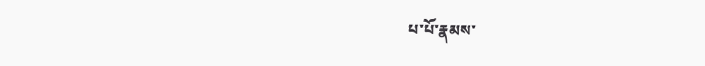པ་པོ་རྣམས་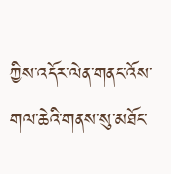ཀྱིས་འདོར་ལེན་གནང་འོས་གལ་ཆེའི་གནས་སུ་མཐོང་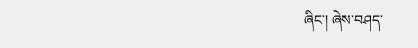ཞིང་། ཞེས་བཤད་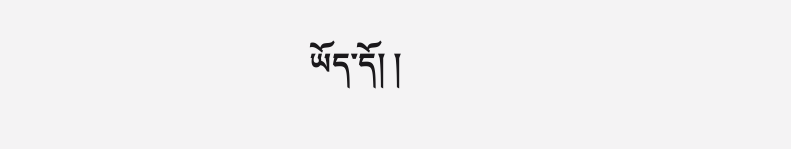ཡོད་དོ། །